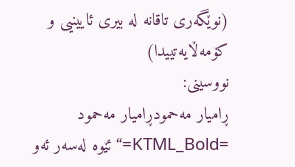(نوێگەری تاقانە لە بیری ئایینیی و کۆمەڵایەتییدا)
نووسینی:
ڕامیار مەحمودڕامیار مەحمود
=KTML_Bold=“ئێوە لەسەر ئەو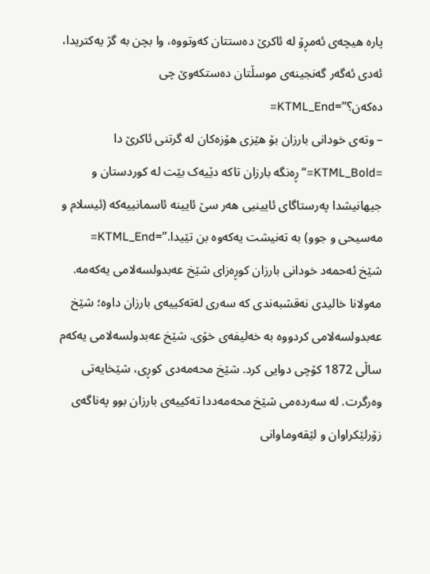پارە هیچەی ئەمڕۆ لە ئاکرێ دەستتان کەوتووە، وا بچن بە گژ یەکتریدا، ئەدی ئەگەر گەنجینەی موسڵتان دەستکەوێ چی دەکەن؟”=KTML_End=
– وتەی خودانی بارزان بۆ هێزی هۆزەکان لە گرتنی ئاکرێ دا
=KTML_Bold=“ڕەنگە بارزان تاکە دێیەک بێت لە کوردستان و جیهانیشدا پەرستاگای ئایینیی هەر سێ ئایینە ئاسمانییەکە (ئیسلام و مەسیحی و جوو) بە تەنیشت یەکەوە بن تێیدا.”=KTML_End=
شێخ ئەحمەد خودانی بارزان کوڕەزای شێخ عەبدولسەلامی یەکەمە. مەولانا خالیدی نەقشبەندی کە سەری لەتەکییەی بارزان داوە؛ شێخ عەبدولسەلامی کردووە بە خەلیفەی خۆی. شێخ عەبدولسەلامی یەکەم ساڵی 1872 کۆچی دوایی کرد. شێخ محەمەدی کوڕی، شێخایەتی وەرگرت. لە سەردەمی شێخ محەمەددا تەکییەی بارزان بوو پەناگەی زۆرلێکراوان و لێقەوماوانی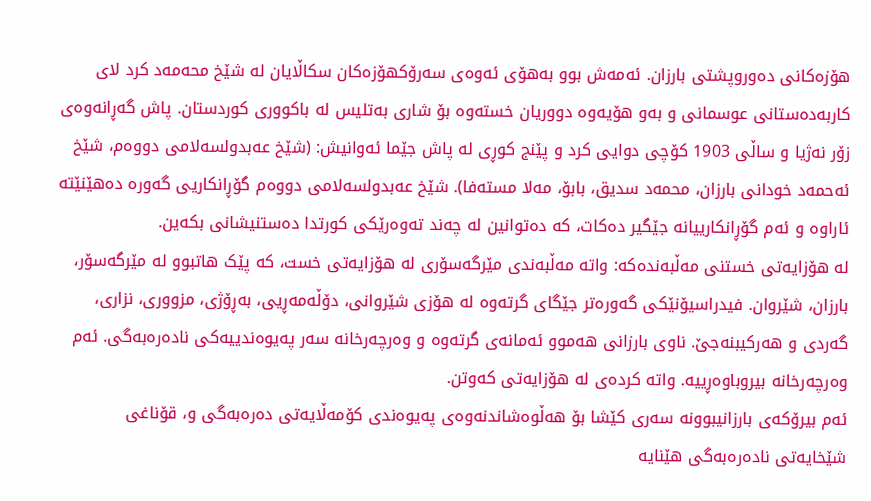هۆزەکانی دەوروپشتی بارزان. ئەمەش بوو بەهۆی ئەوەی سەرۆکهۆزەکان سکاڵایان لە شێخ محەمەد کرد لای کاربەدەستانی عوسمانی و بەو هۆیەوە دووریان خستەوە بۆ شاری بەتلیس لە باکووری کوردستان. پاش گەڕانەوەی زۆر نەژیا و ساڵی 1903 کۆچی دوایی کرد و پێنج کوڕی لە پاش جێما ئەوانیش: (شێخ عەبدولسەلامی دووەم، شێخ ئەحمەد خودانی بارزان، محمەد سدیق، بابۆ، مەلا مستەفا). شێخ عەبدولسەلامی دووەم گۆڕانکاریی گەورە دەهێنێتە ئاراوە و ئەم گۆڕانکارییانە جێگیر دەکات، کە دەتوانین لە چەند تەوەرێکی کورتدا دەستنیشانی بکەین.
لە هۆزایەتی خستنی مەڵبەندەکە: واتە مەڵبەندی مێرگەسۆری لە هۆزایەتی خست، کە پێک هاتبوو لە مێرگەسۆر، بارزان، شێروان. فیدراسیۆنێکی گەورەتر جێگای گرتەوە لە هۆزی شێروانی، دۆڵەمەڕیی، بەڕۆژی، مزووری، نزاری، گەردی و هەرکیبنەجێ. ناوی بارزانی هەموو ئەمانەی گرتەوە و وەرچەرخانە سەر پەیوەندییەکی نادەرەبەگی. ئەم وەرچەرخانە بیروباوەڕییە. واتە کردەی لە هۆزایەتی کەوتن.
ئەم بیرۆکەی بارزانیبوونە سەری کێشا بۆ هەڵوەشاندنەوەی پەیوەندی کۆمەڵایەتی دەرەبەگی و، قۆناغی شێخایەتی نادەرەبەگی هێنایە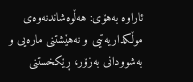ئاراوە بەهۆی: هەڵوەشاندنەوەی موڵکداریەتیی و نەهێشتنی مارەیی و بەشوودانی بەزۆر، ڕێکخستنی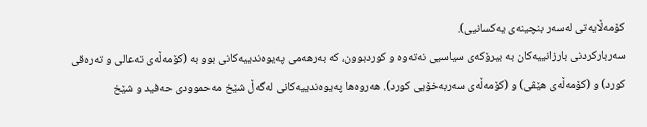کۆمەڵایەتی لەسەر بنچینەی یەکسانیی).
سەربارکردنی بارزانییەکان بە بیرۆکەی سیاسیی نەتەوە و کوردبوون، کە بەرهەمی پەیوەندییەکانی بوو بە (کۆمەڵەی تەعالی و تەرەقی کورد) و (کۆمەڵەی هێڤی) و (کۆمەڵەی سەربەخۆیی کورد). هەروەها پەیوەندییەکانی لەگەڵ شێخ مەحموودی حەفید و شێخ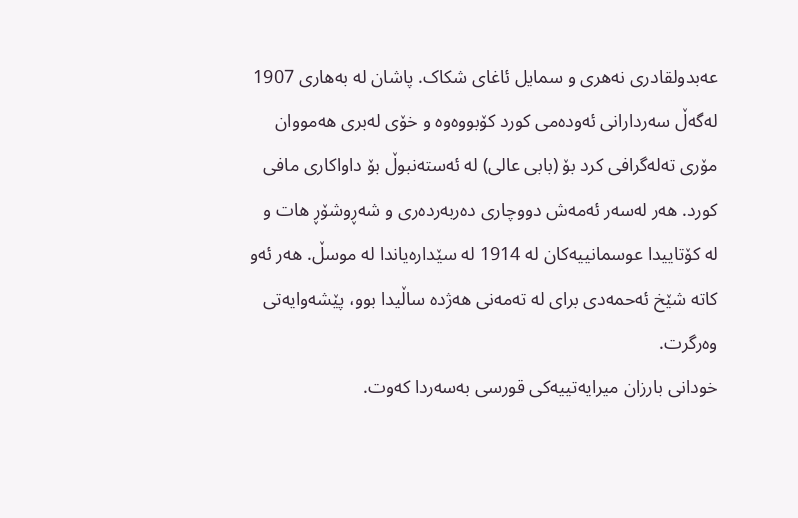عەبدولقادری نەهری و سمایل ئاغای شکاک. پاشان لە بەهاری 1907 لەگەڵ سەردارانی ئەودەمی کورد کۆبووەوە و خۆی لەبری هەمووان مۆری تەلەگرافی کرد بۆ (بابی عالی) لە ئەستەنبوڵ بۆ داواکاری مافی کورد. هەر لەسەر ئەمەش دووچاری دەربەردەری و شەڕوشۆڕ هات و لە کۆتاییدا عوسمانییەکان لە 1914 لە سێدارەیاندا لە موسڵ. هەر ئەو کاتە شێخ ئەحمەدی برای لە تەمەنی هەژدە ساڵیدا بوو، پێشەوایەتی وەرگرت.
خودانی بارزان میرایەتییەکی قورسی بەسەردا کەوت.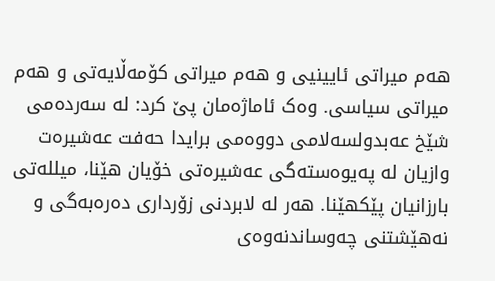هەم میراتی ئایینیی و هەم میراتی کۆمەڵایەتی و هەم میراتی سیاسی. وەک ئاماژەمان پێ کرد: لە سەردەمی شێخ عەبدولسەلامی دووەمی برایدا حەفت عەشیرەت وازیان لە پەیوەستەگی عەشیرەتی خۆیان هێنا، میللەتی بارزانیان پێکهێنا. هەر لە لابردنی زۆرداری دەرەبەگی و نەهێشتنی چەوساندنەوەی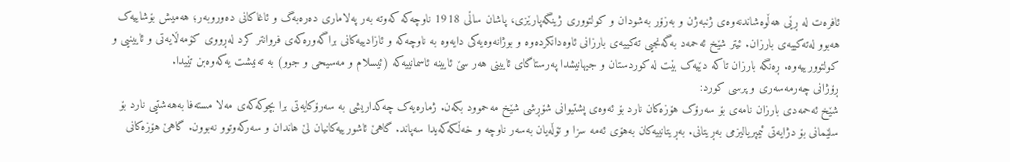ئافرەت لە ڕێی هەڵوەشاندنەوەی ژنبەژن و بەزۆر بەشودان و کولتووری ژینگەپارێزی، پاشان ساڵی 1918 ناوچەکە کەوتە بەر پەلاماری دەرەبەگ و ئاغاکانی دەوروبەر؛ هەمیش بۆشاییەک هەبوو لەتەکییەی بارزان. ئیتر شێخ ئەحمەد بەگەنجیی تەکییەی بارزانی ئاوەدانکردەوە و بوژانەوەیەکی دایەوە بە ناوچەکە و ئازادییەکانی براگەورەکەی فروانتر کرد لەڕووی کۆمەڵایەتی و ئایینیی و کولتوورییەوە. ڕەنگە بارزان تاکە دێیەک بێت لە کوردستان و جیهانیشدا پەرستاگای ئایینی هەر سێ ئایینە ئاسمانییەکە (ئیسلام و مەسیحی و جوو) بە تەنیشت یەکەوەبن تێیدا.
ڕۆژانی چەرمەسەری و پرسی کورد:
شێخ ئەحمەدی بارزان نامەی بۆ سەرۆک هۆزەکان نارد بۆ ئەوەی پشتیوانی شۆڕشی شێخ مەحموود بکەن. ژمارەیەک چەکداریشی بە سەرۆکایەتی برا بچوکەکەی مەلا مستەفا بەهەشتیی نارد بۆ سلێمانی بۆ دژایەتی ئیمپریالیزمی بەڕیتانی. بەڕیتانییەکان بەهۆی ئەمە سزا و تۆڵەیان بەسەر ناوچە و خەڵکەکەیدا سەپاند. گاهێ ئاشورییەکانیان لێ هاندان و سەرکەوتوو نەبوون. گاهێ هۆزەکانی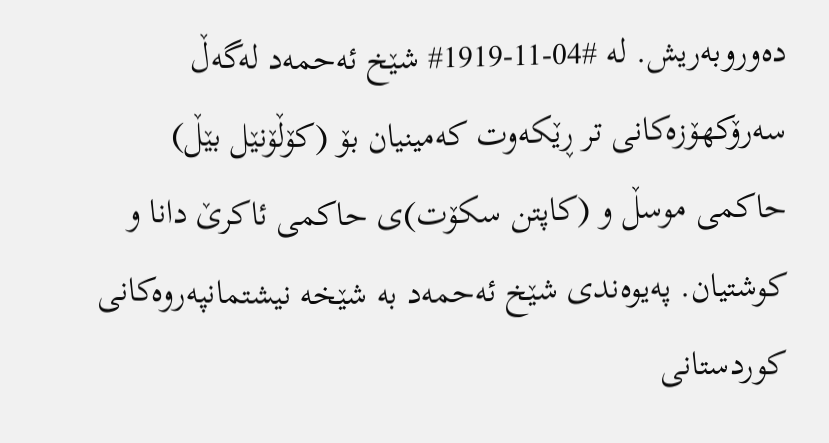دەوروبەریش. لە #04-11-1919# شێخ ئەحمەد لەگەڵ سەرۆکهۆزەکانی تر ڕێکەوت کەمینیان بۆ (کۆڵۆنێل بێڵ) حاکمی موسڵ و (کاپتن سکۆت)ی حاکمی ئاکرێ دانا و کوشتیان. پەیوەندی شێخ ئەحمەد بە شێخە نیشتمانپەروەکانی کوردستانی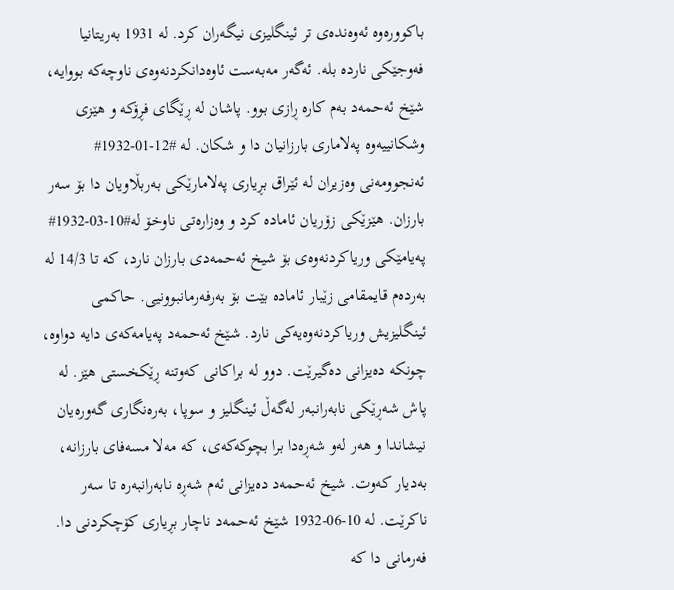باکوورەوە ئەوەندەی تر ئینگلیزی نیگەران کرد. لە 1931 بەریتانیا فەوجێکی ناردە بلە. ئەگەر مەبەست ئاوەدانکردنەوەی ناوچەکە بووایە، شێخ ئەحمەد بەم کارە ڕازی بوو. پاشان لە ڕێگای فڕۆکە و هێزی وشکانییەوە پەلاماری بارزانیان دا و شکان. لە #12-01-1932# ئەنجوومەنی وەزیران لە ئێراق بڕیاری پەلامارێکی بەربڵاویان دا بۆ سەر بارزان. هێزێکی زۆریان ئامادە کرد و وەزارەتی ناوخۆ لە#10-03-1932# پەیامێکی وریاکردنەوەی بۆ شیخ ئەحمەدی بارزان نارد، کە تا 14/3 لە بەردەم قایمقامی زێبار ئامادە بێت بۆ بەرفەرمانبوونیی. حاکمی ئینگلیزیش وریاکردنەوەیەکی نارد. شێخ ئەحمەد پەیامەکەی دایە دواوە، چونکە دەیزانی دەگیرێت. دوو لە براکانی کەوتنە ڕێکخستی هێز. لە پاش شەڕێکی نابەرانبەر لەگەڵ ئینگلیز و سوپا، بەرەنگاری گەورەیان نیشاندا و هەر لەو شەڕەدا برا بچوکەکەی، کە مەلا مسەفای بارزانە، بەدیار کەوت. شیخ ئەحمەد دەیزانی ئەم شەڕە نابەرانبەرە تا سەر ناکرێت. لە 10-06-1932 شێخ ئەحمەد ناچار بڕیاری کۆچکردنی دا. فەرمانی دا کە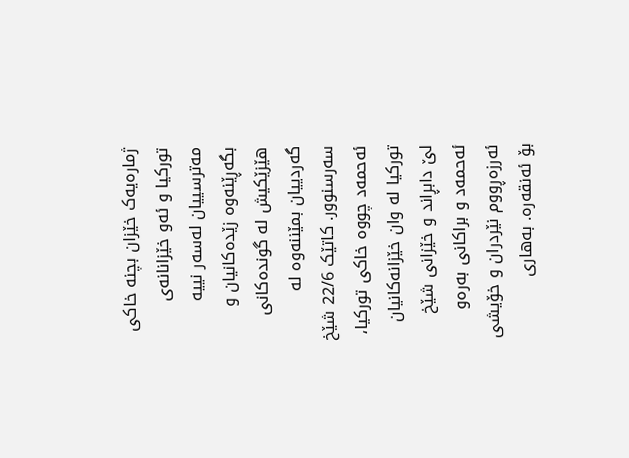ژمارەیەک خێزان بچنە خاکی تورکیا و ئەو خێزانانەی مەترسییان لەسەر نییە بگەڕێنەوە زێدەکانیان و هێزێکیش لە گوندەکانی گەردییان بمێننەوە لە سەرسنوور. کاتێک 22/6 شێخ ئەحمەد چووە خاکی تورکیا، تورکیا لە وان خێزانەکانیان لێ دابڕاند و خێزانی شێخ ئەحمەد و براکانی بەرەو ئەرزەڕووم نێردران و خۆیشی بۆ ئەنقەرە. بەهاری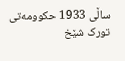ساڵی 1933 حکوومەتی تورک شێخ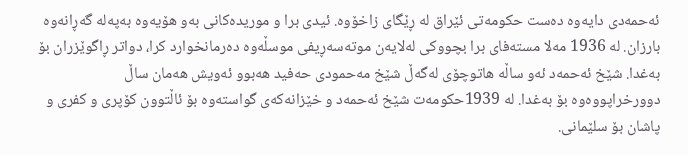ئەحمەدی دایەوە دەست حکومەتی ئێراق لە ڕێگای زاخۆوە. ئیدی برا و موریدەکانی بەو هۆیەوە بەپەلە گەڕانەوە بارزان. لە 1936 مەلا مستەفای برا بچووکی لەلایەن موتەسەڕیفی موسڵەوە دەرمانخوارد کرا، دواتر ڕاگوێزران بۆ بەغدا. شێخ ئەحمەد ئەو ساڵە هاتوچۆی لەگەڵ شێخ مەحمودی حەفید هەبوو ئەویش هەمان ساڵ دوورخراپووەوە بۆ بەغدا. لە 1939حکومەت شێخ ئەحمەد و خێزانەکەی گواستەوە بۆ ئاڵتوون کۆپری و کفری و پاشان بۆ سلێمانی.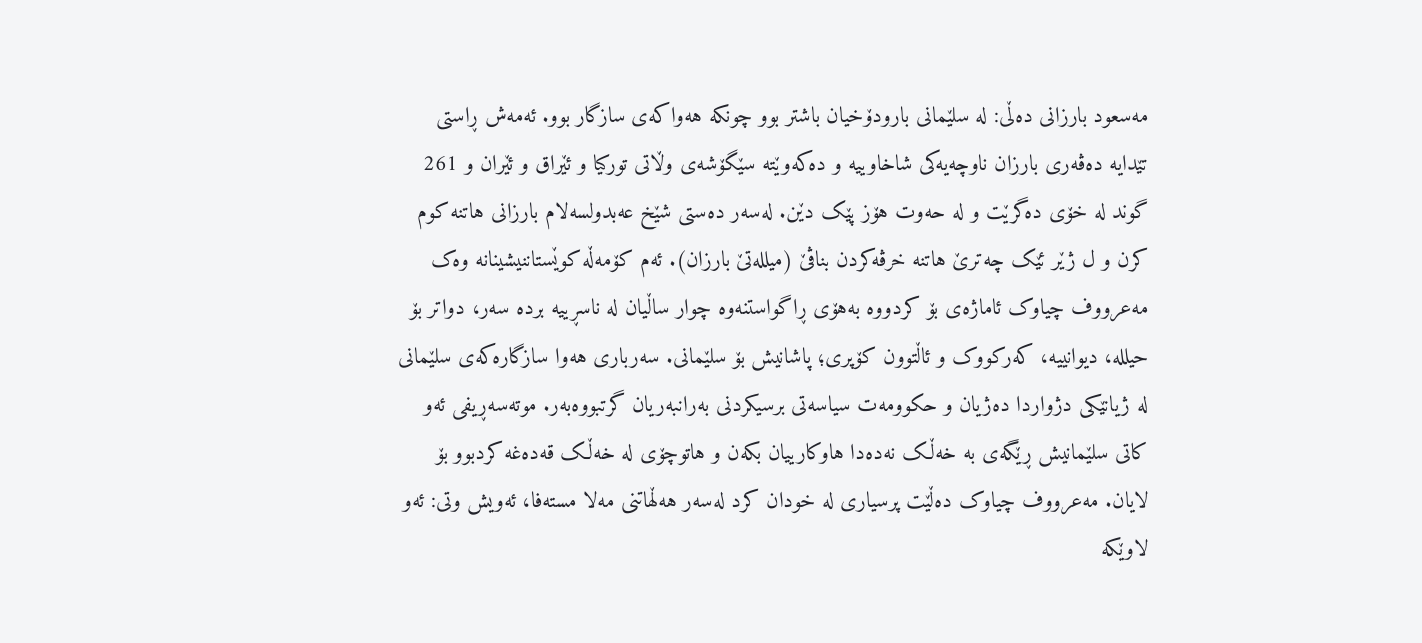مەسعود بارزانی دەڵی: لە سلێمانی بارودۆخیان باشتر بوو چونکە هەواکەی سازگار بوو. ئەمەش ڕاستی تێدایە دەڤەری بارزان ناوچەیەکی شاخاوییە و دەکەوێتە سێگۆشەی وڵاتی تورکیا و ئێراق و ئێران و 261 گوند لە خۆی دەگرێت و لە حەوت هۆز پێک دێن. لەسەر دەستی شێخ عەبدولسەلام بارزانی هاتنە کوم کرن و ل ژێر ئێک چەترێ هاتنە خرڤەکردن بناڤێ (میللەتێ بارزان). ئەم کۆمەڵە کوێستاننیشینانە وەک مەعرووف چیاوک ئاماژەی بۆ کردووە بەهۆی ڕاگواستنەوە چوار ساڵیان لە ناسڕییە بردە سەر، دواتر بۆ حیللە، دیوانییە، کەرکووک و ئاڵتوون کۆپری؛ پاشانیش بۆ سلێمانی. سەرباری هەوا سازگارەکەی سلێمانی لە ژیانێکی دژواردا دەژیان و حکوومەت سیاسەتی برسیکردنی بەرانبەریان گرتبووەبەر. موتەسەڕیفی ئەو کاتی سلێمانیش ڕێگەی بە خەڵک نەدەدا هاوکارییان بکەن و هاتوچۆی لە خەڵک قەدەغە کردبوو بۆ لایان. مەعرووف چیاوک دەڵێت پرسیاری لە خودان کرد لەسەر هەڵهاتنی مەلا مستەفا، ئەویش وتی: ئەو لاوێکە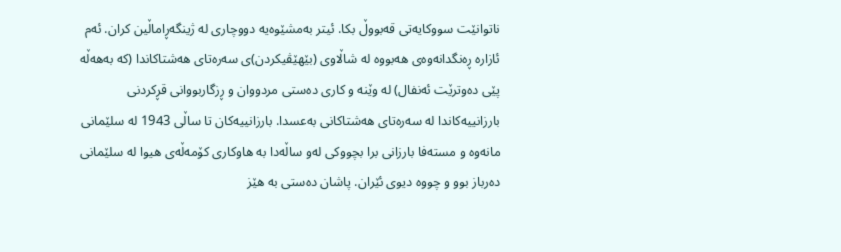ناتوانێت سووکایەتی قەبووڵ بکا. ئیتر بەمشێوەیە دووچاری لە ژینگەڕاماڵین کران. ئەم ئازارە ڕەنگدانەوەی هەبووە لە شاڵاوی (بێهێڤیکردن)ی سەرەتای هەشتاکاندا (کە بەهەڵە پێی دەوترێت ئەنفال) لە وێنە و کاری دەستی مردووان و ڕزگاربووانی قڕکردنی بارزانییەکاندا لە سەرەتای هەشتاکانی بەعسدا. بارزانییەکان تا ساڵی 1943 لە سلێمانی مانەوە و مستەفا بارزانی برا بچووکی لەو ساڵەدا بە هاوکاری کۆمەڵەی هیوا لە سلێمانی دەرباز بوو و چووە دیوی ئێران. پاشان دەستی بە هێز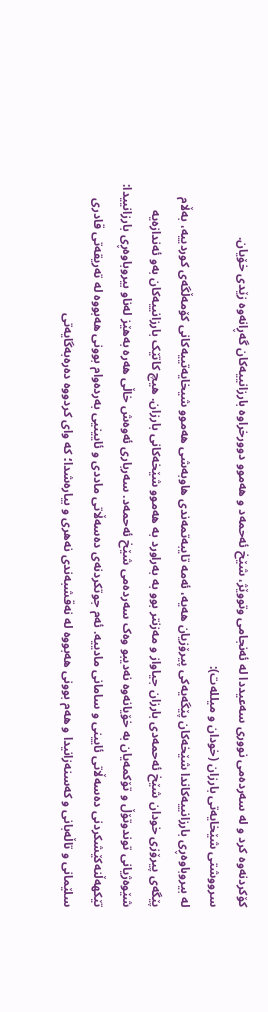کۆکردنەوە کرد و لە سەردەمی نووری سەعیددا لە ئەنجامی وتووێژ، شێخ ئەحمەد و هەموو دوورخراوە بارزانییەکان گەڕانەوە زێدی خۆیان.
سرووشتی شێخایەتی بارزان (خودان و میللەت):
لە بیروباوەڕی بارزانییەکاندا شێخەکان پێگەیەکی پیرۆزیان هەیە، ئەمە تایبەتمەندی هاوبەشی هەموو شیخایەتییەکانی کۆمەڵگەی کوردییە، بەڵام پێگەی پیرۆزی خودان شێخ ئەحمەدی بارزان جیاواز و مەزنتر بوو بە بەراورد بە هەموو شێخەکانی بارزان. هیچ کاتێک بارزانییەکان بەو ئەندازەیە شێوەژیانی توندوتۆڵ و تۆکمەیان بە خۆیانەوە نەدیبو وەک سەردەمی شێخ ئەحمەد. سەرباری ئەوەش خاڵی هەرە بەهێز لەناو بیروباوەڕی بارزانییدا: تێکهەڵنەکێشکردنی دەسەڵاتی ئایینی و سامانی مادییە. ئەم جوتکردنەی دەسەڵاتی ماددی و ئایینیی بەردەوام بوونی هەبووە لە تەریقەتی قادری سلێمانی و تاڵەبانی و کەسنەزانیدا و هەم بوونی هەبووە لە نەقشبەندی نەهری و بیارەشدا؛ کە وای کردووە دەرەبەگایەتی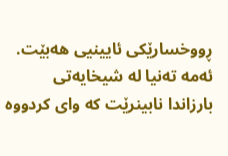ڕووخسارێکی ئایینیی هەبێت. ئەمە تەنیا لە شیخایەتی بارزاندا نابینرێت کە وای کردووە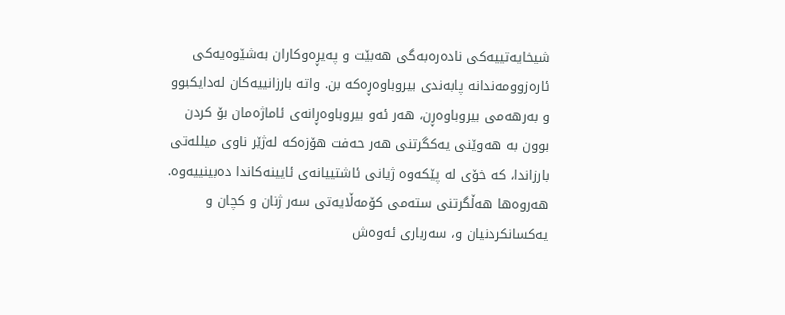شیخایەتییەکی نادەرەبەگی هەبێت و پەیڕەوکاران بەشێوەیەکی ئارەزوومەندانە پابەندی بیروباوەڕەکە بن. واتە بارزانییەکان لەدایکبوو و بەرهەمی بیروباوەڕن، هەر ئەو بیروباوەڕانەی ئاماژەمان بۆ کردن بوون بە هەوێنی یەکگرتنی هەر حەفت هۆزەکە لەژێر ناوی میللەتی بارزاندا، کە خۆی لە پێکەوە ژیانی ئاشتییانەی ئایینەکاندا دەبینییەوە. هەروەها هەڵگرتنی ستەمی کۆمەڵایەتی سەر ژنان و کچان و یەکسانکردنیان و، سەرباری ئەوەش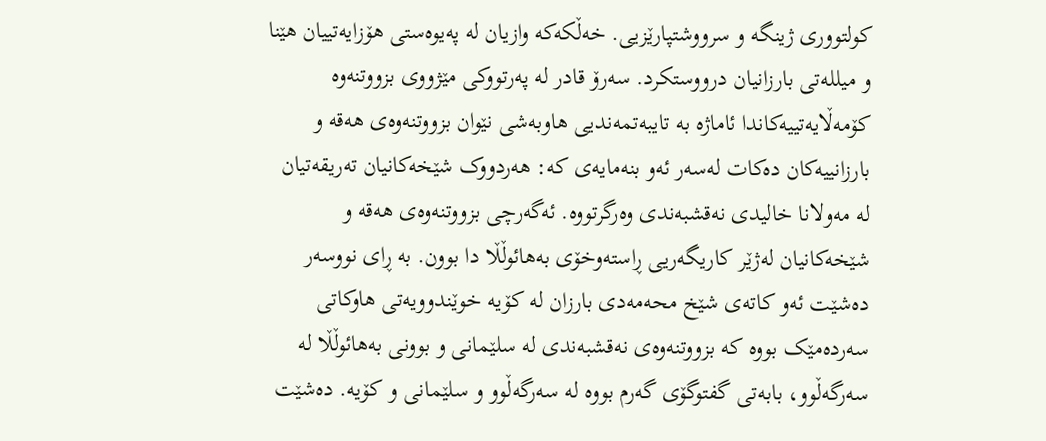کولتووری ژینگە و سرووشتپارێزیی. خەڵکەکە وازیان لە پەیوەستی هۆزایەتییان هێنا و میللەتی بارزانیان درووستکرد. سەرۆ قادر لە پەرتووکی مێژووی بزووتنەوە کۆمەڵایەتییەکاندا ئاماژە بە تایبەتمەندیی هاوبەشی نێوان بزووتنەوەی هەقە و بارزانییەکان دەکات لەسەر ئەو بنەمایەی کە: هەردووک شێخەکانیان تەریقەتیان لە مەولانا خالیدی نەقشبەندی وەرگرتووە. ئەگەرچی بزووتنەوەی هەقە و شێخەکانیان لەژێر کاریگەریی ڕاستەوخۆی بەهائوڵڵا دا بوون. بە ڕای نووسەر دەشێت ئەو کاتەی شێخ محەمەدی بارزان لە کۆیە خوێندوویەتی هاوکاتی سەردەمێک بووە کە بزووتنەوەی نەقشبەندی لە سلێمانی و بوونی بەهائوڵڵا لە سەرگەڵوو، بابەتی گفتوگۆی گەرم بووە لە سەرگەڵوو و سلێمانی و کۆیە. دەشێت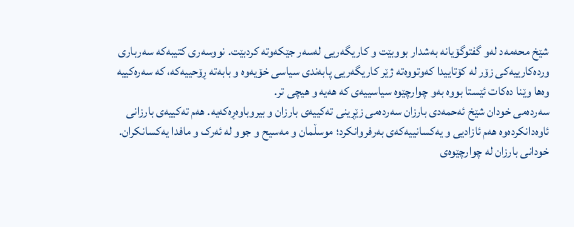شێخ محەمەد لەو گفتوگۆیانە بەشدار بووبێت و کاریگەریی لەسەر جێکەوتە کردبێت. نووسەری کتیبەکە سەرباری وردەکارییەکی زۆر لە کۆتاییدا کەوتووەتە ژێر کاریگەریی پابەندی سیاسی خۆیەوە و بابەتە ڕۆحییەکە، کە سەرەکییە وەها وێنا دەکات ئێستا بووە بەو چوارچێوە سیاسییەی کە هەیە و هیچی تر.
سەردەمی خودان شێخ ئەحمەدی بارزان سەردەمی زێڕینی تەکییەی بارزان و بیروباوەڕەکەیە. هەم تەکییەی بارزانی ئاوەدانکردەوە هەم ئازادیی و یەکسانییەکەی بەرفروانکرد؛ موسڵمان و مەسیح و جوو لە ئەرک و مافدا یەکسانکران. خودانی بارزان لە چوارچێوەی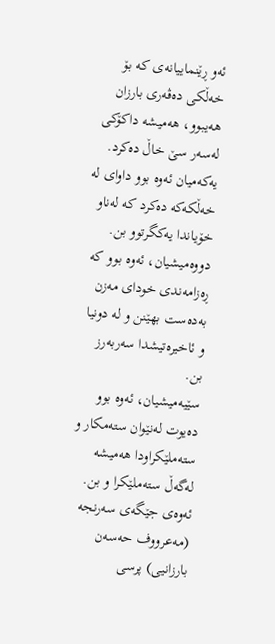ئەو ڕێنماییانەی کە بۆ خەڵکی دەڤەری بارزان هەیبوو، هەمیشە داکۆکی لەسەر سێ خاڵ دەکرد. یەکەمیان ئەوە بوو داوای لە خەڵکەکە دەکرد کە لەناو خۆیاندا یەکگرتوو بن.
دووەمیشیان، ئەوە بوو کە ڕەزامەندی خودای مەزن بەدەست بهێنن و لە دونیا و ئاخیرەتیشدا سەربەرز بن.
سێیەمیشیان، ئەوە بوو دەیوت لەنێوان ستەمکار و ستەملێکراودا هەمیشە لەگەڵ ستەملێکرا و بن. ئەوەی جێگەی سەرنجە (مەعرووف حەسەن بارزانیی) پرسی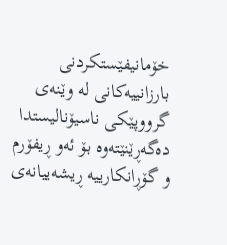خۆمانیفێستکردنی بارزانییەکانی لە وێنەی گرووپێکی ناسیۆنالیستدا دەگەڕێنێتەوە بۆ ئەو ڕیفۆرم و گۆڕانکارییە ڕیشەییانەی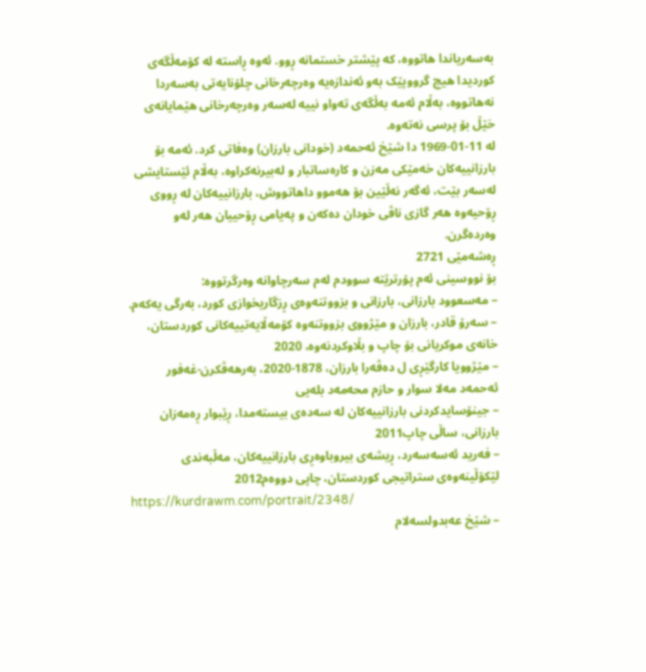بەسەریاندا هاتووە، کە پێشتر خستمانە ڕوو. ئەوە ڕاستە لە کۆمەڵگەی کوردیدا هیچ گرووپێک بەو ئەندازەیە وەرچەرخانی چلۆنایەتی بەسەردا نەهاتووە، بەڵام ئەمە بەڵگەی تەواو نییە لەسەر وەرچەرخانی هێمایانەی خێڵ بۆ پرسی نەتەوە.
لە 11-01-1969 دا شێخ ئەحمەد (خودانی بارزان) وەفاتی کرد. ئەمە بۆ بارزانییەکان خەمێکی مەزن و کارەساتبار و لەبیرنەکراوە، بەڵام ئێستایشی لەسەر بێت، ئەگەر نەڵێین بۆ هەموو داهاتووش، بارزانییەکان لە ڕووی ڕۆحیەوە هەر گازی ناڤی خودان دەکەن و پەیامی ڕۆحییان هەر لەو وەردەگرن.
ڕەشەمێی 2721
بۆ نووسینی ئەم پۆرترێتە سوودم لەم سەرچاوانە وەرگرتووە:
– مەسعوود بارزانی، بارزانی و بزووتنەوەی ڕزگاریخوازی کورد، بەرگی یەکەم.
– سەرۆ قادر، بارزان و مێژووی بزووتنەوە کۆمەڵایەتییەکانی کوردستان، خانەی موکریانی بۆ چاپ و بڵاوکردنەوە، 2020
– مێژوویا کارگێڕی ل دەڤەرا بارزان، 1878-2020، بەرهەڤکرن-غەفور ئەحمەد مەلا سوار و حازم محەمەد بلەیی
– جینۆسایدکردنی بارزانییەکان لە سەدەی بیستەمدا، ڕێبوار ڕەمەزان بارزانی، ساڵی چاپ2011
– فەرید ئەسەسەرد، ڕیشەی بیروباوەڕی بارزانییەکان، مەڵبەندی لێکۆڵینەوەی ستراتیجی کوردستان، چاپی دووەم2012
https://kurdrawm.com/portrait/2348/
– شێخ عەبدولسەلام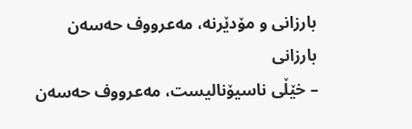بارزانی و مۆدێرنە، مەعرووف حەسەن بارزانی
– خێڵی ناسیۆنالیست، مەعرووف حەسەن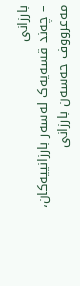بارزانی
– چەند قسەیەک لەسەر بارزانییەکان، مەعرووف حەسەن بارزانی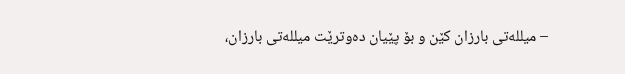– میللەتی بارزان کێن و بۆ پێیان دەوترێت میللەتی بارزان،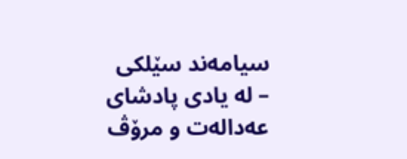سیامەند سێلکی
– له یادی پادشای عەدالەت و مرۆڤ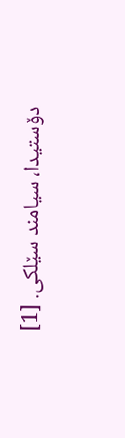دۆستیدا، سیامند سێلکی. [1]